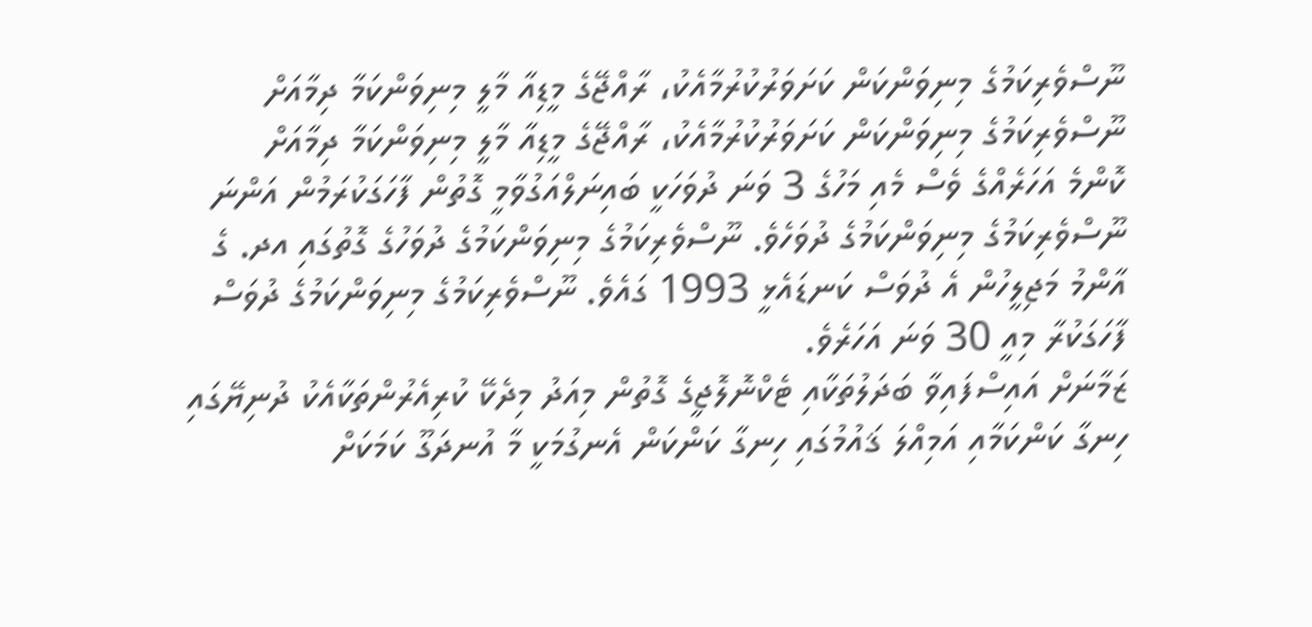ނޫސްވެރިކަމުގެ މިނިވަންކަން ކަށަވަރުކުރުމާއެކު، ރާއްޖޭގެ މީޑިއާ މާލީ މިނިވަންކަމާ ދިމާއަށް
ނޫސްވެރިކަމުގެ މިނިވަންކަން ކަށަވަރުކުރުމާއެކު، ރާއްޖޭގެ މީޑިއާ މާލީ މިނިވަންކަމާ ދިމާއަށް
ކޮންމެ އަހަރެއްގެ ވެސް މެއި މަހުގެ 3 ވަނަ ދުވަހަކީ ބައިނަލްއަގުވާމީ ގޮތުން ފާހަގަކުރަމުން އަންނަ ނޫސްވެރިކަމުގެ މިނިވަންކަމުގެ ދުވަހެވެ. ނޫސްވެރިކަމުގެ މިނިވަންކަމުގެ ދުވަހުގެ ގޮތުގައި އދ. ގެ އާންމު މަޖިލީހުން އެ ދުވަސް ކަނޑައެޅީ 1993 ގައެވެ. ނޫސްވެރިކަމުގެ މިނިވަންކަމުގެ ދުވަސް ފާހަގަކުރާ މިއީ 30 ވަނަ އަހަރެވެ.
ޒަމާނަށް އައިސްފައިވާ ބަދަލުތަކާއި ޓެކްނޮލޮޖީގެ ގޮތުން މިއަދު މިދެކޭ ކުރިއެރުންތަކާއެކު ދުނިޔޭގައި ހިނގާ ކަންކަމާއި އަމިއްލަ ޤައުމުގައި ހިނގާ ކަންކަން އެނގުމަކީ މާ އުނދަގޫ ކަމަކަށް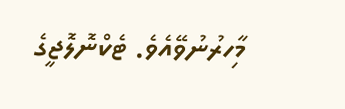މިާހރުނުވޭއެވެ. ޓެކްނޮލޮޖީގެ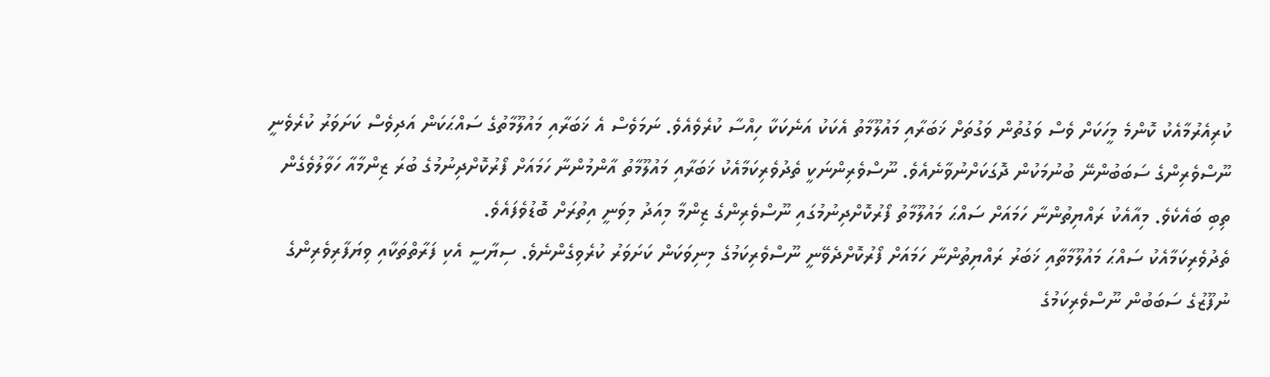ކުރިއެރުމާއެކު ކޮންމެ މީހަކަށް ވެސް ވަގުތުން ވަގުތަށް ޚަބަރާއި މައުލޫމާތު އެކަކު އަނެކަކާ ހިއްސާ ކުރެވެއެވެ. ނަމަވެސް އެ ޚަބަރާއި މައުލޫމާތުގެ ސައްޙަކަން އަދިވެސް ކަށަވަރު ކުރެވެނީ ނޫސްވެރިންގެ ސަބަބުންނޭ ބުނުމަކުން ދޮގަކަށްނުވާނެއެވެ. ނޫސްވެރިންނަކީ ތެދުވެރިކަމާއެކު ޚަބަރާއި މައުލޫމާތު އާންމުންނާ ހަމައަށް ފޯރުކޮށްދިނުމުގެ ބުރަ ޒިންމާއާ ހަވާލުވެގެން ތިބި ބައެކެވެ. މިއާއެކު ރައްޔިތުންނާ ހަމައަށް ސައްޙަ މައުލޫމާތު ފޯރުކޮށްދިނުމުގައި ނޫސްވެރިންގެ ޒިންމާ މިއަދު މިވަނީ އިތުރަށް ބޮޑުވެފައެވެ.
ތެދުވެރިކަމާއެކު ސައްޙަ މައުލޫމާތާއި ޚަބަރު ރައްޔިތުންނާ ހަމައަށް ފޯރުކޮށްދެވޭނީ ނޫސްވެރިކަމުގެ މިނިވަކަން ކަށަވަރު ކުރެވިގެންނެވެ. ސިޔާސީ އެކި ފަރާތްތަކާއި ވިޔަފާރިވެރިންގެ ނުފޫޒުގެ ސަބަބުން ނޫސްވެރިކަމުގެ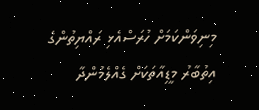މިނިވަންކަމަށް ހުރަސްއެޅި ރައްޔިތުންގެ އިތުބާރު މީޑިއާތަކަށް ގެއްލެމުންދާ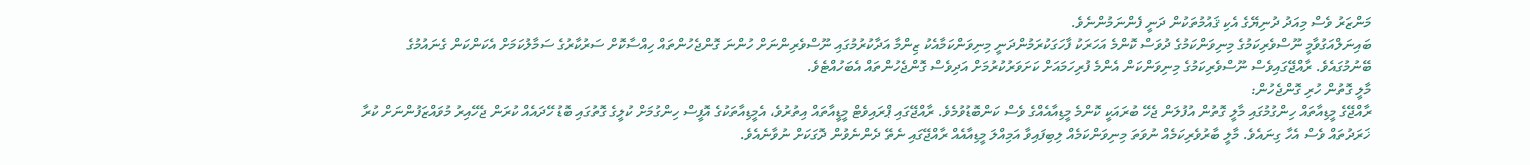މަންޒަރު ވެސް މިއަދު ދުނިޔޭގެ އެކި ޤައުމުތަކުން ދަނީ ފެންނަމުންނެވެ.
ބައިނަލްއަގުވާމީ ނޫސްވެރިކަމުގެ މިނިވަންކަމުގެ ދުވަސް ކޮންމެ އަހަރަކު ފާހަގަކުރަމުންދަނީ މިނިވަންކަމާއެކު ޒިންމާ އަދާކުރުމުގައި ނޫސްވެރިންނަށް ހުންނަ ގޮންޖެހުންތައް ހިއްސާކޮށް ސަރުކާރުގެ ސަމާލުކަމަށް އެކަންކަން ގެނައުމުގެ ބޭނުމުގައެވެ. ރާއްޖޭގައިވެސް ނޫސްވެރިކަމުގެ މިނިވަންކަން އެންމެ ފުރިހަމައަށް ކަށަވަރުކުރުމަށް އަދިވެސް ގޮންޖެހުންތައް އެބަހުއްޓެވެ.
މާލީ ގޮތުން ހުރި ގޮންޖެހުން:
ރާއްޖޭގެ މީޑިއާތައް ހިންގުމުގައި މާލީ ގޮތުން އުފުލަން ޖެހޭ ބުރައަކީ ކޮންމެ މީޑިއާއެއްގެ ވެސް ކަންބޮޑުވުމެވެ. ރާއްޖޭގައި ޕްރައިވެޓް މީޑީއާތައް އިތުރުވެ، އެމީޑިއާތަކުގެ އޮފީސް ހިންގުމަށް ކުލީގެ ގޮތުގައި ބޮޑު ހޭދައެއް ކުރަން ޖެހޭއިރު މުވައްޒަފުންނަށް ކުރާ ޚަރަދުތައް ވެސް އެހާ ގިނައެވެ. މާލީ ބާރުވެރިކަމެއް ނުވަތަ މިނިވަންކަމެއް ލިބިފައިވާ އަމިއްލަ މީޑިއާއެއް ރާއްޖޭގައި ނެތޭ ދެންނެވުން ދޮގަކަށް ނުވާނެއެވެ.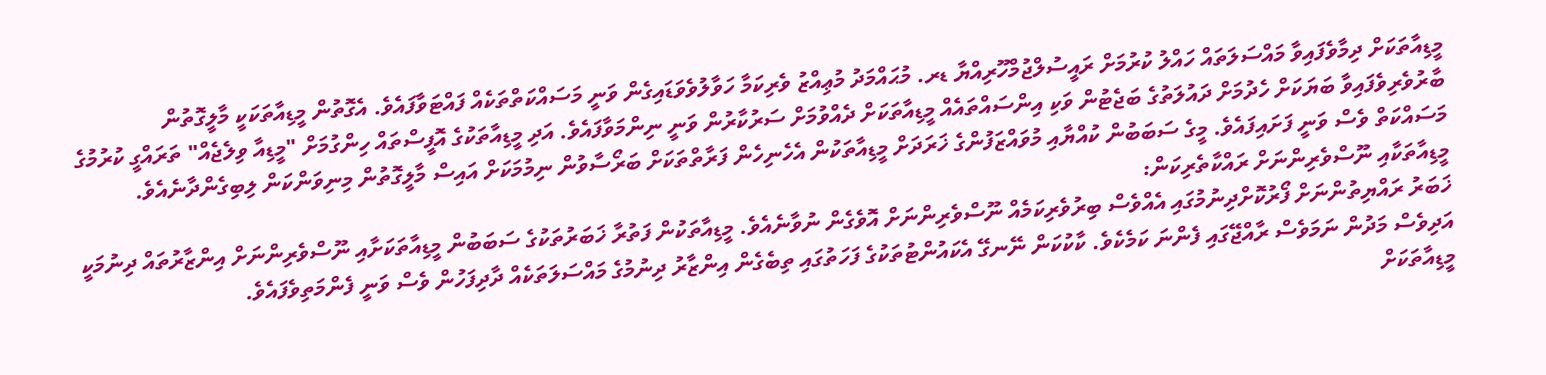މީޑިއާތަކަށް ދިމާވެފައިވާ މައްސަލަތައް ހައްލު ކުރުމަށް ރައީސުލްޖުމްހޫރިއްޔާ ޑރ. މުޙައްމަދު މުޢިއްޒު ވެރިކަމާ ހަވާލުވެވަޑައިގެން ވަނީ މަސައްކަތްތަކެއް ފައްޓަވާފައެވެ. އެގޮތުން މީޑިއާތަކަކީ މާލީގޮތުން ބާރުވެރިވެފައިވާ ބަޔަކަށް ހެދުމަށް ދައުލަތުގެ ބަޖެޓުން ވަކި އިންސައްތައެއް މީޑިއާތަކަށް ދެއްވުމަށް ސަރުކާރުން ވަނީ ނިންމަވާފައެވެ. އަދި މީޑިއާތަކުގެ އޮފީސްތައް ހިންގުމަށް "މީޑިއާ ވިލެޖެއް" ތަރައްގީ ކުރުމުގެ މަސައްކަތް ވެސް ވަނީ ފަށައިފައެވެ. މީގެ ސަބަބުން ކުއްޔާއި މުވައްޒަފުންގެ ޚަރަދަށް މީޑިއާތަކުން އެހެނިހެން ފަރާތްތަކަށް ބަރޯސާވުން ނިމުމަކަށް އައިސް މާލީގޮތުން މިނިވަންކަން ލިބިގެންދާނެއެވެ.
މީޑިއާތަކާއި ނޫސްވެރިންނަށް ރައްކާތެރިކަން:
ޚަބަރު ރައްޔިތުންނަށް ފޯރުކޮށްދިނުމުގައި އެއްވެސް ބިރުވެރިކަމެއް ނޫސްވެރިންނަށް އޮވެގެން ނުވާނެއެވެ. މީޑިއާތަކުން ފަތުރާ ޚަބަރުތަކުގެ ސަބަބުން މީޑިއާތަކަށާއި ނޫސްވެރިންނަށް އިންޒާރުތައް ދިނުމަކީ އަދިވެސް މަދުން ނަމަވެސް ރާއްޖޭގައި ފެންނަ ކަމެކެވެ. ކާކުކަން ނޭނގޭ އެކައުންޓުތަކުގެ ފަހަތުގައި ތިބެގެން އިންޒާރު ދިނުމުގެ މައްސަލަތަކެއް ދާދިފަހުން ވެސް ވަނީ ފެންމަތިވެފައެވެ.
މީޑިއާތަކަށް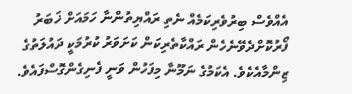އެއްވެސް ބިރުވެރިކަމެއް ނެތި ރައްޔިތުންނާ ހަމައަށް ޚަބަރު ފޯރުކޮށްދެވޭނެހެން ރައްކާތެރިކަން ކަށަވަރު ކުރުމަކީ ދައުލަތުގެ ޒިންމާއެކެވެ. އެކަމުގެ ނަމޫނާ މިފަހުން ވަނީ ފެނިގެންގޮސްފައެވެ.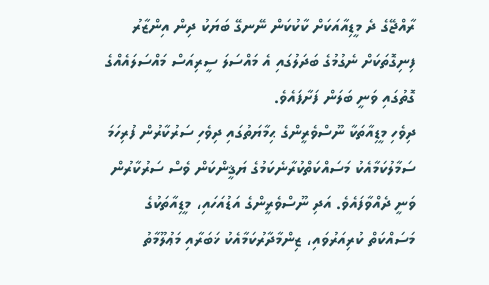ރާއްޖޭގެ ދެ މީޑިއާއަކަށް ކާކުކަން ނޭނގޭ ބަޔަކު ދިން އިންޒާރު ފިނިގޮތަކަށް ނެގުމުގެ ބަދަލުގައި އެ މައްސަލަ ސީރިއަސް މައްސަލައެއްގެ ގޮތުގައި ވަނީ ބަލަން ފަށާފައެވެ.
ދިވެހި މީޑިއާތަކާ ނޫސްވެރީންގެ ޙިމާޔަތުގައި ދިވެހި ސަރުކާރުން ފުރިހަމަ ސަމާލުކަމާއެކު މަސައްކަތްކުރާނެކަމުގެ ޔަޤީންކަން ވެސް ސަރުކާރުން ވަނީ ދެއްވާފައެވެ. އަދި ނޫސްވެރީންގެ އަޑުއަހައި، މީޑިއާތަކުގެ މަސައްކަތް ކުރިއަރުވައި، ޒިންމާދާރުކަމާއެކު ޚަބަރާއި މަޢުލޫމާތު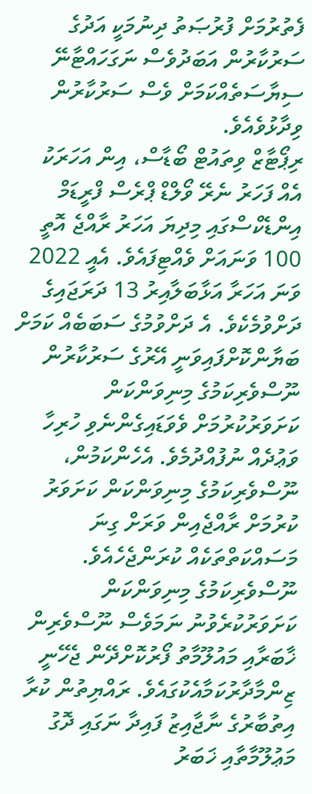ފެތުރުމަށް ފުރުޞަތު ދިނުމަކީ އަދުގެ ސަރުކާރުން އަބަދުވެސް ނަގަހައްޓާނޭ ސިޔާސަތެއްކަމަށް ވެސް ސަރުކާރުން ވިދާޅުވެއެވެ.
ރިޕޯޓާޒް ވިތައުޓް ބޯޑާސް، އިން އަހަރަކު އެއް ފަހަރު ނެރޭ ވޯލްޑް ޕްރެސް ފްރީޑަމް އިންޑެކްސްގައި މިދިޔަ އަހަރު ރާއްޖެ އޮތީ 100 ވަނައަށް ވެއްޓިފައެވެ. އެއީ 2022 ވަނަ އަހަރާ އަޅާބަލާއިރު 13 ދަރަޖައިގެ ދަށްވުމެކެވެ. އެ ދަށްވުމުގެ ސަބަބެއް ކަމަށް ބަޔާންކޮށްފައިވަނީ އޭރުގެ ސަރުކާރުން ނޫސްވެރިކަމުގެ މިނިވަންކަން ކަށަވަރުކުރުމަށް ވެވަޑައިގެންނެވި ހުރިހާ ވަޢުދެއް ނުފުއްދުމެވެ. އެހެންކަމުން، ނޫސްވެރިކަމުގެ މިނިވަންކަން ކަށަވަރު ކުރުމަށް ރާއްޖެއިން ވަރަށް ގިނަ މަސައްކަތްތަކެއް ކުރަންޖެހެއެވެ.
ނޫސްވެރިކަމުގެ މިނިވަންކަން ކަށަވަރުކުރެވުނު ނަމަވެސް ނޫސްވެރިން ޚާބަރާއި މައުލޫމާތު ފޯރުކޮށްދޭން ޖެހޭނީ ޒިންމާދާރުކަމާއެކުގައެވެ. ރައްޔިތުން ކުރާ އިތުބާރުގެ ނާޖާއިޒު ފައިދާ ނަގައި ދޮގު މަޢުލޫމާތާއި ޚަބަރު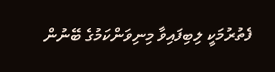ފެތުރުމަކީ ލިބިފައިވާ މިނިވަންކަމުގެ ބޭނުން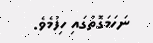ނަހަމަގޮތުގައި ހިފުމެވެ.